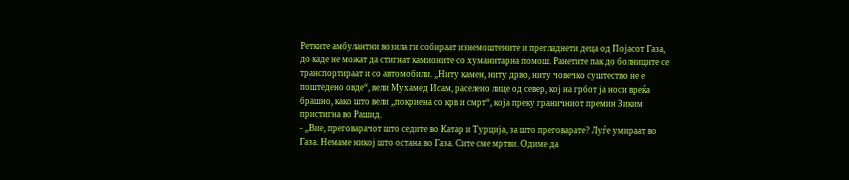Ретките амбулантни возила ги собираат изнемоштените и прегладнети деца од Појасот Газа, до каде не можат да стигнат камионите со хуманитарнa помош. Ранетите пак до болниците се транспортираат и со автомобили. „Ниту камен, ниту дрво, ниту човечко суштество не е поштедено овде“, вели Мухамед Исам, раселено лице од север, кој на грбот ја носи вреќа брашно, како што вели „покриена со крв и смрт“, која преку граничниот премин Зиким пристигна во Рашид.
- „Вие, преговарачот што седите во Катар и Турција, за што преговарате? Луѓе умираат во Газа. Немаме никој што остана во Газа. Сите сме мртви. Одиме да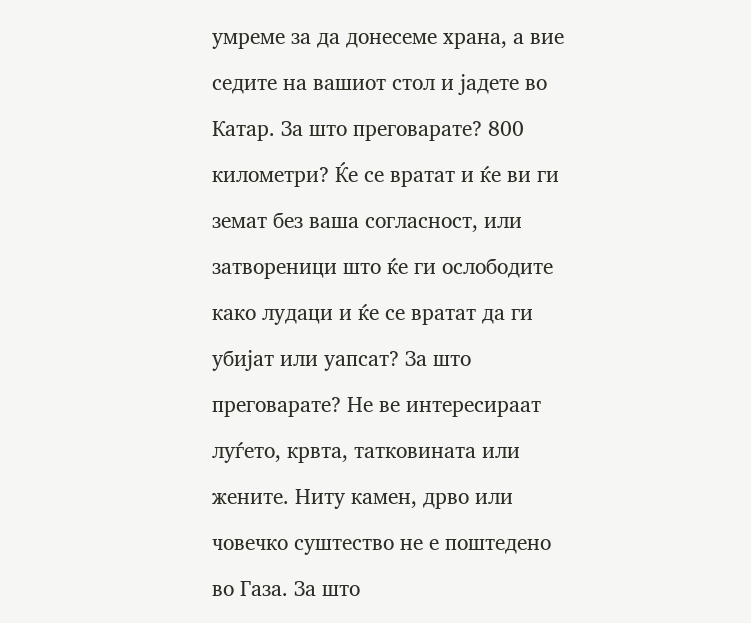умреме за да донесеме храна, а вие седите на вашиот стол и јадете во Катар. За што преговарате? 800 километри? Ќе се вратат и ќе ви ги земат без ваша согласност, или затвореници што ќе ги ослободите како лудаци и ќе се вратат да ги убијат или уапсат? За што преговарате? Не ве интересираат луѓето, крвта, татковината или жените. Ниту камен, дрво или човечко суштество не е поштедено во Газа. За што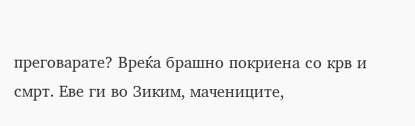преговарате? Вреќа брашно покриена со крв и смрт. Еве ги во Зиким, мачениците,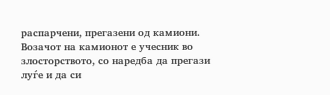распарчени, прегазени од камиони. Возачот на камионот е учесник во злосторството, со наредба да прегази луѓе и да си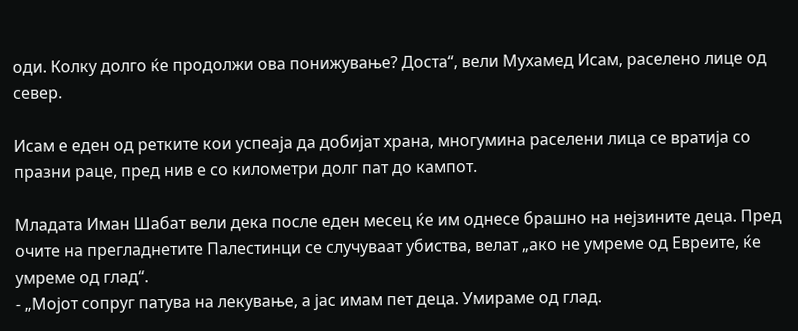оди. Колку долго ќе продолжи ова понижување? Доста“, вели Мухамед Исам, раселено лице од север.

Исам е еден од ретките кои успеаја да добијат храна, многумина раселени лица се вратија со празни раце, пред нив е со километри долг пат до кампот.

Младата Иман Шабат вели дека после еден месец ќе им однесе брашно на нејзините деца. Пред очите на прегладнетите Палестинци се случуваат убиства, велат „ако не умреме од Евреите, ќе умреме од глад“.
- „Мојот сопруг патува на лекување, а јас имам пет деца. Умираме од глад.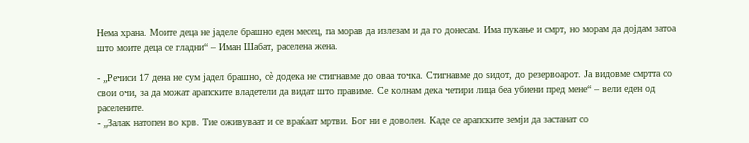Нема храна. Моите деца не јаделе брашно еден месец, па морав да излезам и да го донесам. Има пукање и смрт, но морам да дојдам затоа што моите деца се гладни“ – Иман Шабат, раселена жена.

- „Речиси 17 дена не сум јадел брашно, сè додека не стигнавме до оваа точка. Стигнавме до ѕидот, до резервоарот. Ја видовме смртта со свои очи, за да можат арапските владетели да видат што правиме. Се колнам дека четири лица беа убиени пред мене“ – вели еден од раселените.
- „Залак натопен во крв. Тие оживуваат и се враќаат мртви. Бог ни е доволен. Каде се арапските земји да застанат со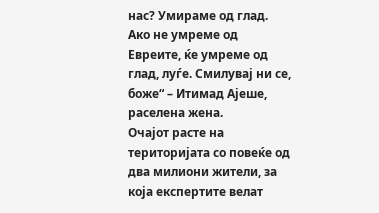нас? Умираме од глад. Ако не умреме од Евреите, ќе умреме од глад, луѓе. Смилувај ни се, боже“ – Итимад Ајеше, раселена жена.
Очајот расте на територијата со повеќе од два милиони жители, за која експертите велат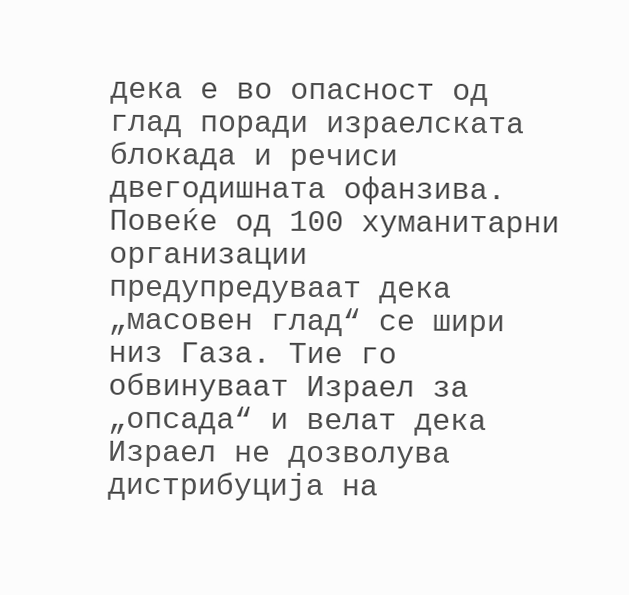дека е во опасност од глад поради израелската блокада и речиси двегодишната офанзива. Повеќе од 100 хуманитарни организации предупредуваат дека „масовен глад“ се шири низ Газа. Тие го обвинуваат Израел за „опсада“ и велат дека Израел не дозволува дистрибуција на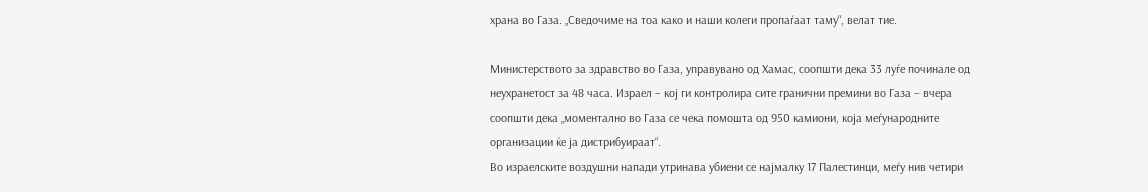храна во Газа. „Сведочиме на тоа како и наши колеги пропаѓаат таму“, велат тие.

Министерството за здравство во Газа, управувано од Хамас, соопшти дека 33 луѓе починале од неухранетост за 48 часа. Израел – кој ги контролира сите гранични премини во Газа – вчера соопшти дека „моментално во Газа се чека помошта од 950 камиони, која меѓународните организации ќе ја дистрибуираат“.
Во израелските воздушни напади утринава убиени се најмалку 17 Палестинци, меѓу нив четири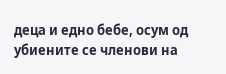деца и едно бебе, осум од убиените се членови на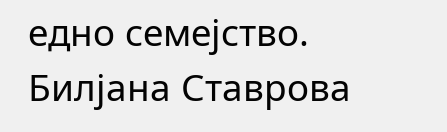едно семејство.
Билјана Ставрова